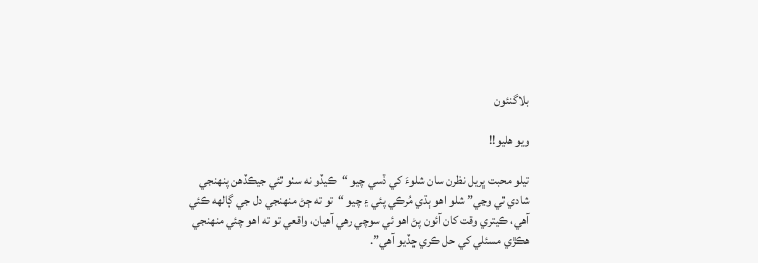بلاگنئون

ويو هليو!!

تيلو محبت ڀريل نظرن سان شلوءَ کي ڏسي چيو “ڪيڏو نه سٺو ٿئي جيڪڏهن پنهنجي شادي ٿي وڃي” شلو اهو ٻڌي مُرڪي پئي ۽ چيو “تو ته ڄڻ منهنجي دل جي ڳالهه ڪئي آهي، ڪيتري وقت کان آئون پڻ اهو ئي سوچي رهي آهيان، واقعي تو ته اهو چئي منهنجي هڪڙي مسئلي کي حل ڪري ڇڏيو آهي”.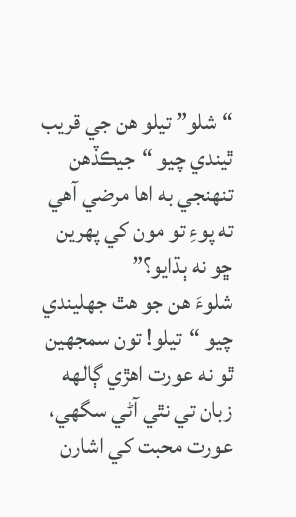“شلو” تيلو هن جي قريب ٿيندي چيو “جيڪڏهن تنهنجي به اها مرضي آهي ته پوءِ تو مون کي پهرين ڇو نه ٻڌايو؟”
شلوءَ هن جو هٿ جهليندي چيو “تيلو! تون سمجهين ٿو نه عورت اهڙي ڳالهه زبان تي نٿي آڻي سگهي، عورت محبت کي اشارن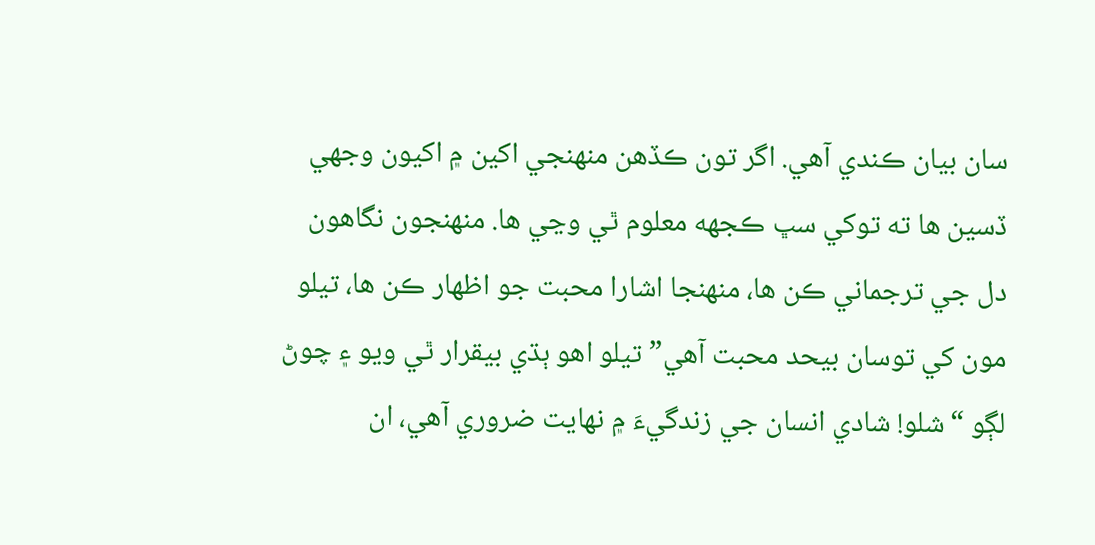سان بيان ڪندي آهي. اگر تون ڪڏهن منهنجي اکين ۾ اکيون وجهي ڏسين ها ته توکي سڀ ڪجهه معلوم ٿي وڃي ها. منهنجون نگاهون دل جي ترجماني ڪن ها، منهنجا اشارا محبت جو اظهار ڪن ها، تيلو مون کي توسان بيحد محبت آهي” تيلو اهو ٻڌي بيقرار ٿي ويو ۽ چوڻ لڳو “شلو! شادي انسان جي زندگيءَ ۾ نهايت ضروري آهي، ان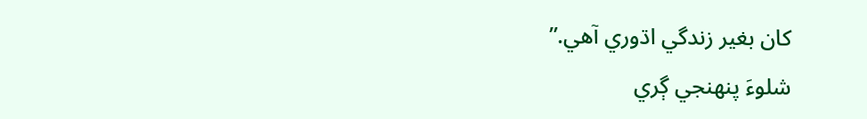کان بغير زندگي اڌوري آهي.”
شلوءَ پنهنجي ڳري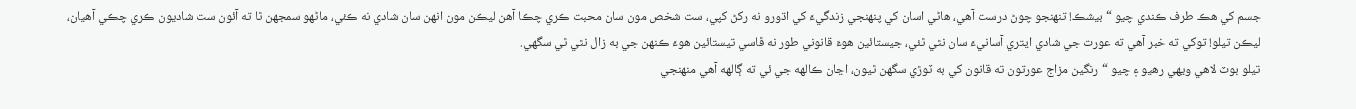جسم کي هڪ طرف ڪندي چيو “بيشڪ! تنهنجو چوڻ درست آهي، هاڻي اسان کي پنهنجي زندگيءَ کي اڌورو نه رکڻ کپي، ست شخص مون سان محبت ڪري چڪا آهن ليڪن مون انهن سان شادي نه ڪئي، ماڻهو سمجهن ٿا ته آئون ست شاديون ڪري چڪي آهيان، ليڪن تيلو! توکي ته خبر آهي ته عورت جي شادي ايتري آسانيءَ سان نٿي ٿئي، جيستائين هوءَ قانوني طور نه ڦاسي تيستائين هوءَ ڪنهن جي به زال نٿي ٿي سگهي.
تيلو بوٽ لاهي ويهي رهيو ۽ چيو “رنگين مزاج عورتون ته قانون کي به ٽوڙي سگهن ٿيون، اڃان ڪالهه جي ئي ته ڳالهه آهي منهنجي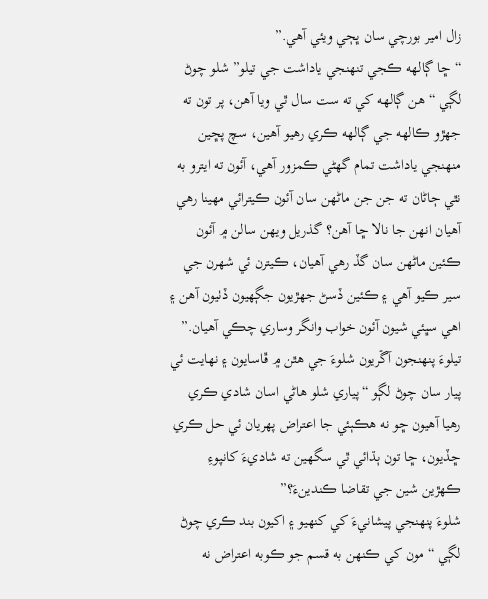زال امير بورچي سان ڀڄي ويئي آهي.”
“ڇا ڳالهه ڪجي تنهنجي ياداشت جي تيلو” شلو چوڻ لڳي “هن ڳالهه کي ته ست سال ٿي ويا آهن، پر تون ته جهڙو ڪالهه جي ڳالهه ڪري رهيو آهين، سچ پڇين منهنجي ياداشت تمام گهڻي ڪمزور آهي، آئون ته ايترو به نٿي ڄاڻان ته جن جن ماڻهن سان آئون ڪيترائي مهينا رهي آهيان انهن جا نالا ڇا آهن؟ گذريل ويهن سالن ۾ آئون ڪئين ماڻهن سان گڏ رهي آهيان، ڪيترن ئي شهرن جي سير ڪيو آهي ۽ ڪئين ڏسڻ جهڙيون جڳهيون ڏٺيون آهن ۽ اهي سڀئي شيون آئون خواب وانگر وساري چڪي آهيان.”
تيلوءَ پنهنجون آڱريون شلوءَ جي هٿن ۾ ڦاسايون ۽ نهايت ئي پيار سان چوڻ لڳو “پياري شلو هاڻي اسان شادي ڪري رهيا آهيون ڇو نه هڪٻئي جا اعتراض پهريان ئي حل ڪري ڇڏيون، ڇا تون ٻڌائي ٿي سگهين ته شاديءَ کانپوءِ ڪهڙين شين جي تقاضا ڪندينءَ؟”
شلوءَ پنهنجي پيشانيءَ کي کنهيو ۽ اکيون بند ڪري چوڻ لڳي “مون کي ڪنهن به قسم جو ڪوبه اعتراض نه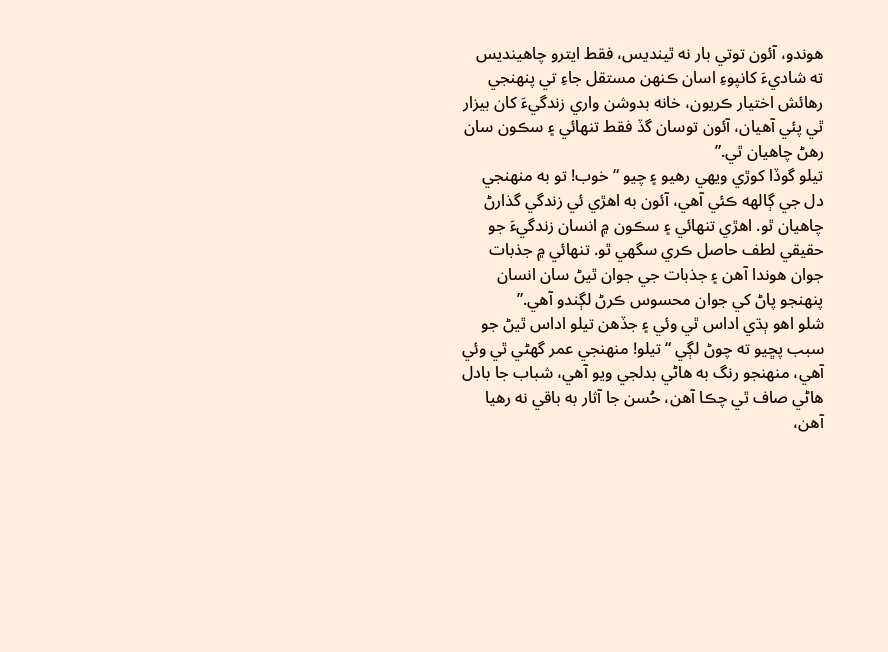هوندو، آئون توتي بار نه ٿينديس، فقط ايترو چاهينديس ته شاديءَ کانپوءِ اسان ڪنهن مستقل جاءِ تي پنهنجي رهائش اختيار ڪريون، خانه بدوشن واري زندگيءَ کان بيزار ٿي پئي آهيان، آئون توسان گڏ فقط تنهائي ۽ سڪون سان رهڻ چاهيان ٿي.”
تيلو گوڏا کوڙي ويهي رهيو ۽ چيو “خوب! تو به منهنجي دل جي ڳالهه ڪئي آهي، آئون به اهڙي ئي زندگي گذارڻ چاهيان ٿو. اهڙي تنهائي ۽ سڪون ۾ انسان زندگيءَ جو حقيقي لطف حاصل ڪري سگهي ٿو. تنهائي ۾ جذبات جوان هوندا آهن ۽ جذبات جي جوان ٿيڻ سان انسان پنهنجو پاڻ کي جوان محسوس ڪرڻ لڳندو آهي.”
شلو اهو ٻڌي اداس ٿي وئي ۽ جڏهن تيلو اداس ٿيڻ جو سبب پڇيو ته چوڻ لڳي “تيلو! منهنجي عمر گهڻي ٿي وئي آهي، منهنجو رنگ به هاڻي بدلجي ويو آهي، شباب جا بادل هاڻي صاف ٿي چڪا آهن، حُسن جا آثار به باقي نه رهيا آهن،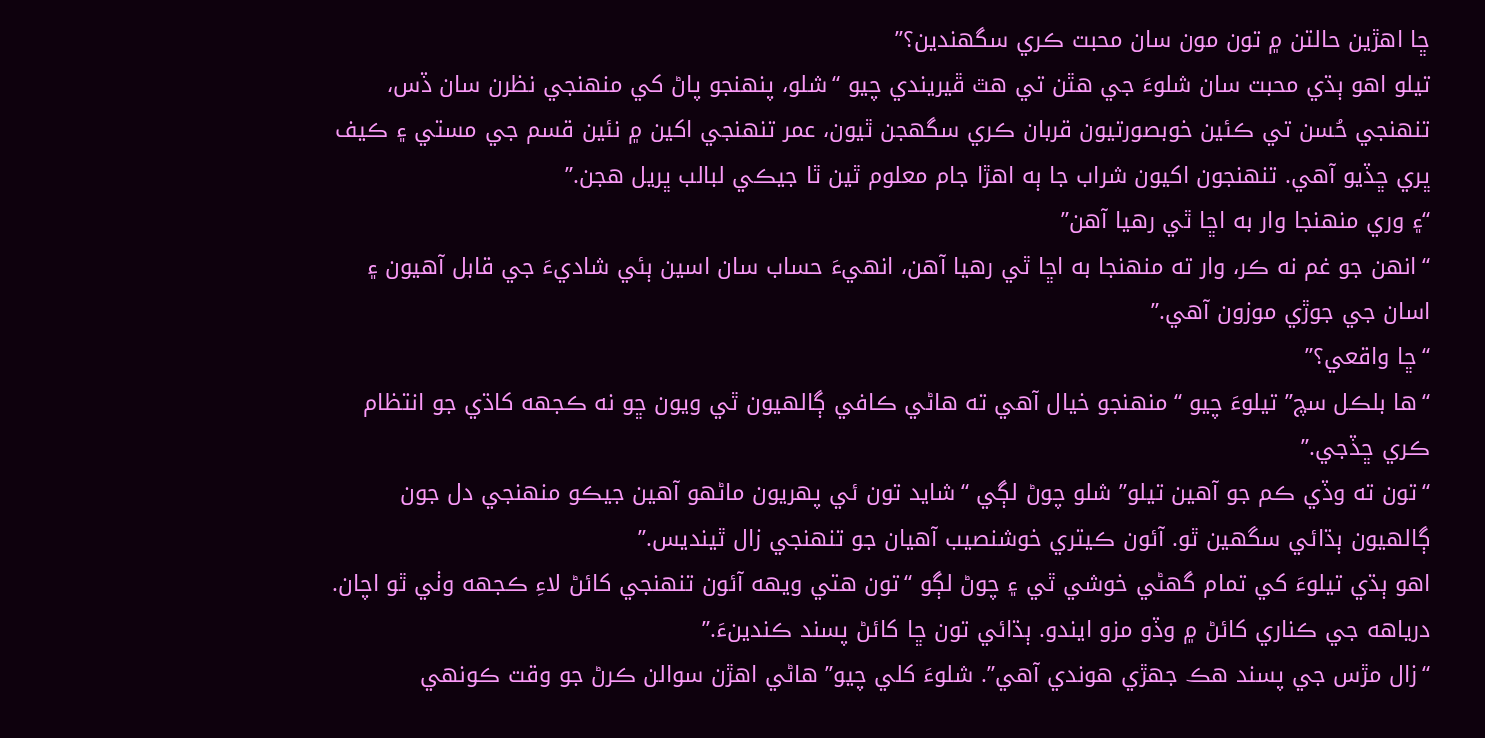ڇا اهڙين حالتن ۾ تون مون سان محبت ڪري سگهندين؟”
تيلو اهو ٻڌي محبت سان شلوءَ جي هٿن تي هٿ ڦيريندي چيو “شلو، پنهنجو پاڻ کي منهنجي نظرن سان ڏس، تنهنجي حُسن تي ڪئين خوبصورتيون قربان ڪري سگهجن ٿيون، عمر تنهنجي اکين ۾ نئين قسم جي مستي ۽ ڪيف ڀري ڇڏيو آهي. تنهنجون اکيون شراب جا ٻه اهڙا جام معلوم ٿين ٿا جيڪي لبالب ڀريل هجن.”
“۽ وري منهنجا وار به اڇا ٿي رهيا آهن”
“انهن جو غم نه ڪر، وار ته منهنجا به اڇا ٿي رهيا آهن، انهيءَ حساب سان اسين ٻئي شاديءَ جي قابل آهيون ۽ اسان جي جوڙي موزون آهي.”
“ڇا واقعي؟”
“ها بلڪل سچ” تيلوءَ چيو “منهنجو خيال آهي ته هاڻي ڪافي ڳالهيون ٿي ويون ڇو نه ڪجهه کاڌي جو انتظام ڪري ڇڏجي.”
“تون ته وڏي ڪم جو آهين تيلو” شلو چوڻ لڳي “شايد تون ئي پهريون ماڻهو آهين جيڪو منهنجي دل جون ڳالهيون ٻڌائي سگهين ٿو. آئون ڪيتري خوشنصيب آهيان جو تنهنجي زال ٿينديس.”
اهو ٻڌي تيلوءَ کي تمام گهڻي خوشي ٿي ۽ چوڻ لڳو “تون هتي ويهه آئون تنهنجي کائڻ لاءِ ڪجهه وٺي ٿو اچان. درياهه جي ڪناري کائڻ ۾ وڏو مزو ايندو. ٻڌائي تون ڇا کائڻ پسند ڪندينءَ.”
“زال مڙس جي پسند هڪ جهڙي هوندي آهي”. شلوءَ کلي چيو” هاڻي اهڙن سوالن ڪرڻ جو وقت ڪونهي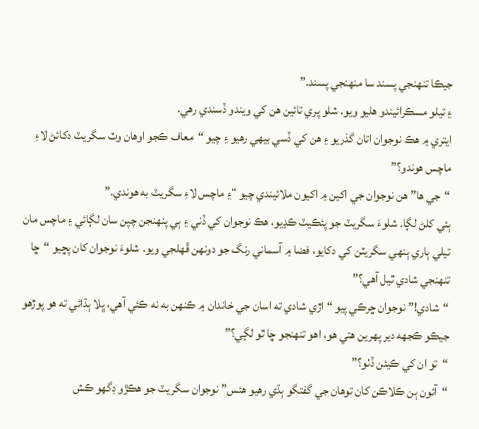جيڪا تنهنجي پسند سا منهنجي پسند.”
۽ تيلو مسڪرائيندو هليو ويو. شلو پري تائين هن کي ويندو ڏسندي رهي.
ايتري ۾ هڪ نوجوان اتان گذريو ۽ هن کي ڏسي بيهي رهيو ۽ چيو “معاف ڪجو اوهان وٽ سگريٽ دکائڻ لاءِ ماچس هوندو؟”
“جي ها” هن نوجوان جي اکين ۾ اکيون ملائيندي چيو “۽ ماچس لاءِ سگريٽ به هوندي.”
ٻئي کلڻ لڳا. شلوءَ سگريٽ جو پئڪيٽ ڪڍيو، هڪ نوجوان کي ڏني ۽ ٻي پنهنجن چپن سان لڳائي ۽ ماچس مان تيلي ٻاري ٻنهي سگريٽن کي دکايو، فضا ۾ آسماني رنگ جو دونهن ڦهلجي ويو. شلوءَ نوجوان کان پڇيو “ڇا تنهنجي شادي ٿيل آهي؟”
“شادي!” نوجوان ڇرڪي پيو “اڙي شادي ته اسان جي خاندان ۾ ڪنهن به نه ڪئي آهي، ڀلا ٻڌائي ته هو پوڙهو جيڪو ڪجهه دير پهرين هتي هو، اهو تنهنجو ڇا ٿو لڳي؟”
“تو ان کي ڪيئن ڏٺو؟”
“آئون ٻن ڪلاڪن کان توهان جي گفتگو ٻڌي رهيو هئس” نوجوان سگريٽ جو هڪڙو ڊگهو ڪش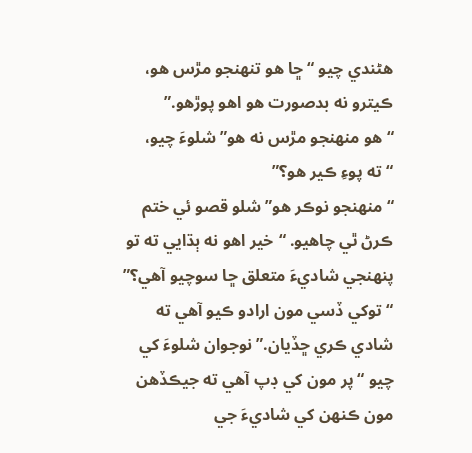هڻندي چيو “ڇا هو تنهنجو مڙس هو، ڪيترو نه بدصورت هو اهو پوڙهو.”
“هو منهنجو مڙس نه هو” شلوءَ چيو،
“ته پوءِ ڪير هو؟”
“منهنجو نوڪر هو” شلو قصو ئي ختم ڪرڻ ٿي چاهيو. “خير اهو نه ٻڌايي ته تو پنهنجي شاديءَ متعلق ڇا سوچيو آهي؟”
“توکي ڏسي مون ارادو ڪيو آهي ته شادي ڪري ڇڏيان.” نوجوان شلوءَ کي چيو “پر مون کي ڊپ آهي ته جيڪڏهن مون ڪنهن کي شاديءَ جي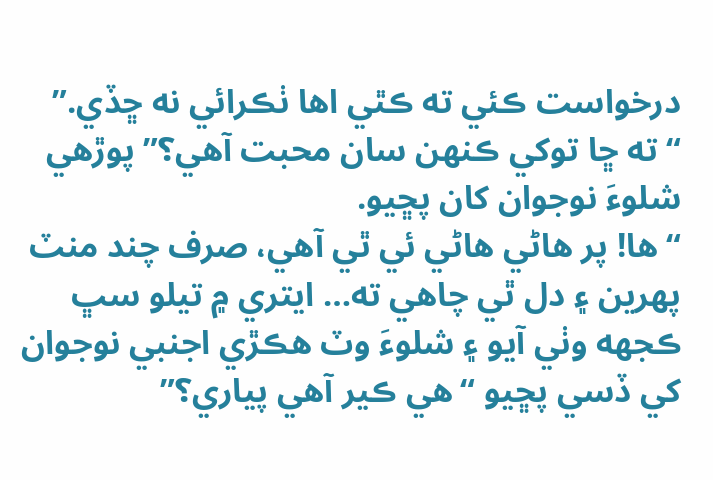درخواست ڪئي ته ڪٿي اها ٺڪرائي نه ڇڏي.”
“ته ڇا توکي ڪنهن سان محبت آهي؟” پوڙهي شلوءَ نوجوان کان پڇيو.
“ها! پر هاڻي هاڻي ئي ٿي آهي، صرف چند منٽ پهرين ۽ دل ٿي چاهي ته… ايتري ۾ تيلو سڀ ڪجهه وٺي آيو ۽ شلوءَ وٽ هڪڙي اجنبي نوجوان کي ڏسي پڇيو “هي ڪير آهي پياري؟”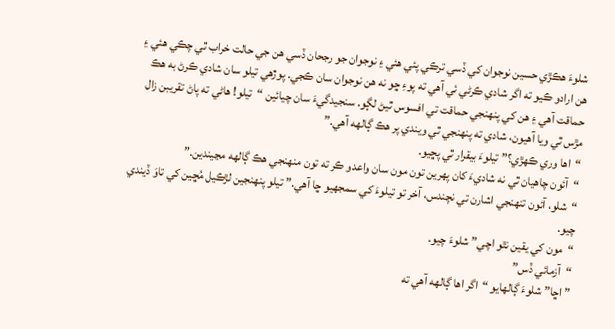شلوءَ هڪڙي حسين نوجوان کي ڏسي ترڪي پئي هئي ۽ نوجوان جو رجحان ڏسي هن جي حالت خراب ٿي چڪي هئي ۽ هن ارادو ڪيو ته اگر شادي ڪرڻي ئي آهي ته پوءِ ڇو نه هن نوجوان سان ڪجي. پوڙهي تيلو سان شادي ڪرڻ به هڪ حماقت آهي ۽ هن کي پنهنجي حماقت تي افسوس ٿيڻ لڳو. سنجيدگيءَ سان چيائين “تيلو! هاڻي ته پاڻ تقريبن زال مڙس ٿي ويا آهيون، شادي ته پنهنجي ٿي ويندي پر هڪ ڳالهه آهي.”
“اها وري ڪهڙي؟” تيلوءَ بيقرار ٿي پڇيو.
“آئون چاهيان ٿي نه شاديءَ کان پهرين تون مون سان واعدو ڪر ته تون منهنجي هڪ ڳالهه مڃيندين.”
“شلو، آئون تنهنجي اشارن تي نچندس، آخر تو تيلوءَ کي سمجهيو ڇا آهي.” تيلو پنهنجين لڙڪيل مُڇين کي تاوَ ڏيندي چيو.
“مون کي يقين نٿو اچي” شلوءَ چيو.
“آزمائي ڏس”
”اڇا” شلوءَ ڳالهايو “اگر اها ڳالهه آهي ته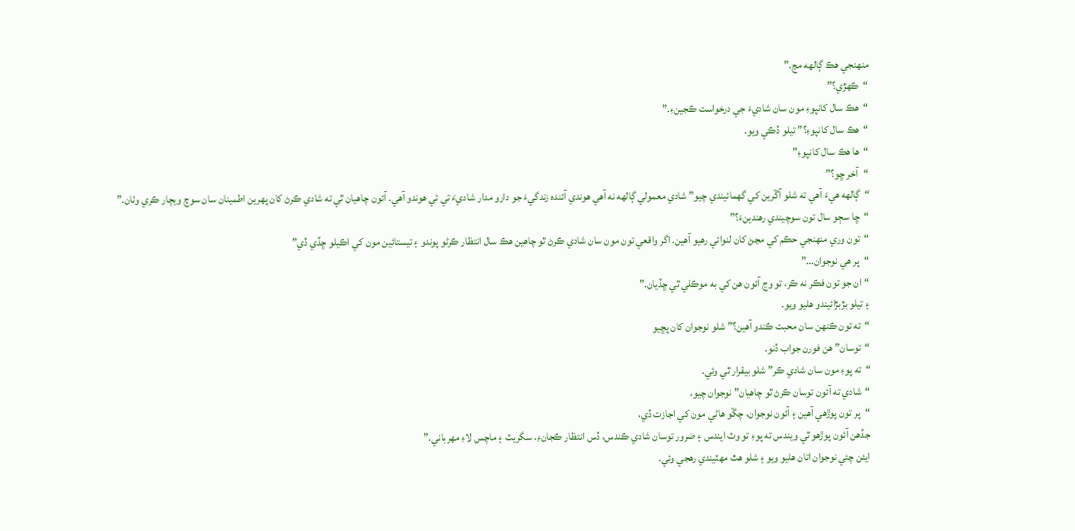منهنجي هڪ ڳالهه مڃ.”
“ڪهڙي؟”
“هڪ سال کانپوءِ مون سان شاديءَ جي درخواست ڪجينءِ.”
“هڪ سال کانپوءِ؟” تيلو ڏڪي ويو.
“ها هڪ سال کانپوءِ”
“آخر ڇو؟”
“ڳالهه هيءَ آهي ته شلو آڱرين کي گهمائيندي چيو” شادي معمولي ڳالهه نه آهي هوندي آئنده زندگيءَ جو دارو مدار شاديءَ تي ئي هوندو آهي. آئون چاهيان ٿي ته شادي ڪرڻ کان پهرين اطمينان سان سوچ ويچار ڪري وٺان.”
“ڇا سڄو سال تون سوچيندي رهندينءَ؟”
“تون وري منهنجي حڪم کي مڃڻ کان لنوائي رهيو آهين. اگر واقعي تون مون سان شادي ڪرڻ ٿو چاهين هڪ سال انتظار ڪرڻو پوندو ۽ تيستائين مون کي اڪيلو ڇڏي ڏي”
“پر هي نوجوان…”
“ان جو تون فڪر نه ڪر، تو وڃ آئون هن کي به موڪلي ٿي ڇڏيان.”
۽ تيلو بڙبڙائيندو هليو ويو.
“ته تون ڪنهن سان محبت ڪندو آهين؟” شلو نوجوان کان پڇيو
“توسان” هن فورن جواب ڏنو.
“ته پوءِ مون سان شادي ڪر” شلو بيقرار ٿي وئي.
“شادي ته آئون توسان ڪرڻ ٿو چاهيان” نوجوان چيو،
“پر تون پوڙهي آهين ۽ آئون نوجوان، چڱو هاڻي مون کي اجازت ڏي،
جڏهن آئون پوڙهو ٿي ويندس ته پوءِ تو وٽ ايندس ۽ ضرور توسان شادي ڪندس، ڏس انتظار ڪجانءِ، سگريٽ ۽ ماچس لاءِ مهرباني.”
ايئن چئي نوجوان اتان هليو ويو ۽ شلو هٿ مهٽيندي رهجي وئي.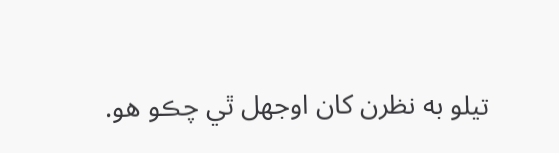تيلو به نظرن کان اوجهل ٿي چڪو هو.